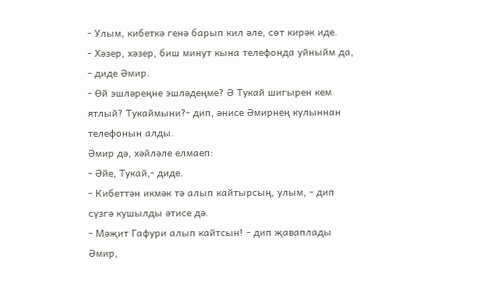- Улым, кибеткә генә барып кил әле, сөт кирәк иде.
- Хәзер, хәзер, биш минут кына телефонда уйныйм да, - диде Әмир.
- Өй эшләреңне эшләдеңме? Ә Тукай шигырен кем ятлый? Тукаймыни?- дип, әнисе Әмирнең кулыннан телефонын алды.
Әмир дә, хәйләле елмаеп:
- Әйе, Тукай,- диде.
- Кибеттән икмәк тә алып кайтырсың, улым, - дип сүзгә кушылды әтисе дә.
- Мәҗит Гафури алып кайтсын! - дип җаваплады Әмир,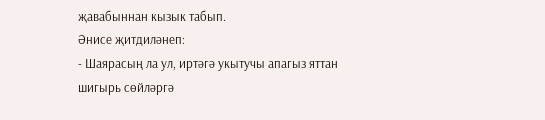җавабыннан кызык табып.
Әнисе җитдиләнеп:
- Шаярасың ла ул, иртәгә укытучы апагыз яттан шигырь сөйләргә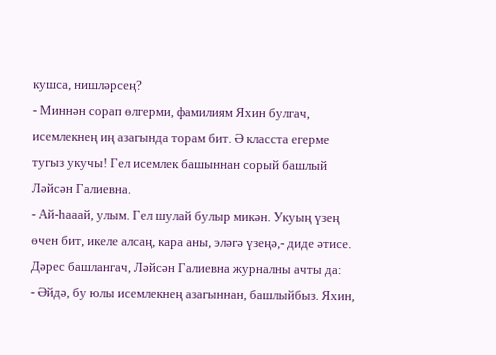кушса, нишләрсең?
- Миннән сорап өлгерми, фамилиям Яхин булгач, исемлекнең иң азагында торам бит. Ә класста егерме тугыз укучы! Гел исемлек башыннан сорый башлый Ләйсән Галиевна.
- Ай-һааай, улым. Гел шулай булыр микән. Укуың үзең өчен бит, икеле алсаң, кара аны, эләгә үзеңә,- диде әтисе.
Дәрес башлангач, Ләйсән Галиевна журналны ачты да:
- Әйдә, бу юлы исемлекнең азагыннан, башлыйбыз. Яхин,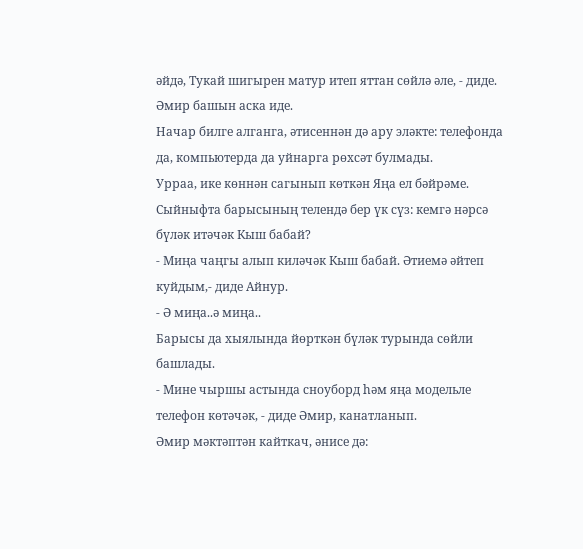әйдә, Тукай шигырен матур итеп яттан сөйлә әле, - диде.
Әмир башын аска иде.
Начар билге алганга, әтисеннән дә ару эләкте: телефонда да, компьютерда да уйнарга рөхсәт булмады.
Урраа, ике көннән сагынып көткән Яңа ел бәйрәме. Сыйныфта барысының телендә бер үк сүз: кемгә нәрсә бүләк итәчәк Кыш бабай?
- Миңа чаңгы алып киләчәк Кыш бабай. Әтиемә әйтеп куйдым,- диде Айнур.
- Ә миңа..ә миңа..
Барысы да хыялында йөрткән бүләк турында сөйли башлады.
- Мине чыршы астында сноуборд һәм яңа модельле телефон көтәчәк, - диде Әмир, канатланып.
Әмир мәктәптән кайткач, әнисе дә: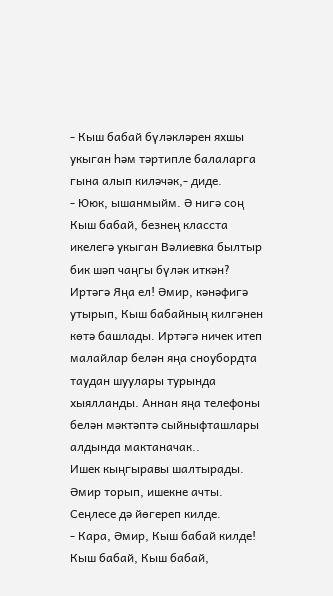- Кыш бабай бүләкләрен яхшы укыган һәм тәртипле балаларга гына алып киләчәк,- диде.
- Ююк, ышанмыйм. Ә нигә соң Кыш бабай, безнең класста икелегә укыган Вәлиевка былтыр бик шәп чаңгы бүләк иткән?
Иртәгә Яңа ел! Әмир, кәнәфигә утырып, Кыш бабайның килгәнен көтә башлады. Иртәгә ничек итеп малайлар белән яңа сноубордта таудан шуулары турында хыялланды. Аннан яңа телефоны белән мәктәптә сыйныфташлары алдында мактаначак..
Ишек кыңгыравы шалтырады. Әмир торып, ишекне ачты. Сеңлесе дә йөгереп килде.
- Кара, Әмир, Кыш бабай килде! Кыш бабай, Кыш бабай,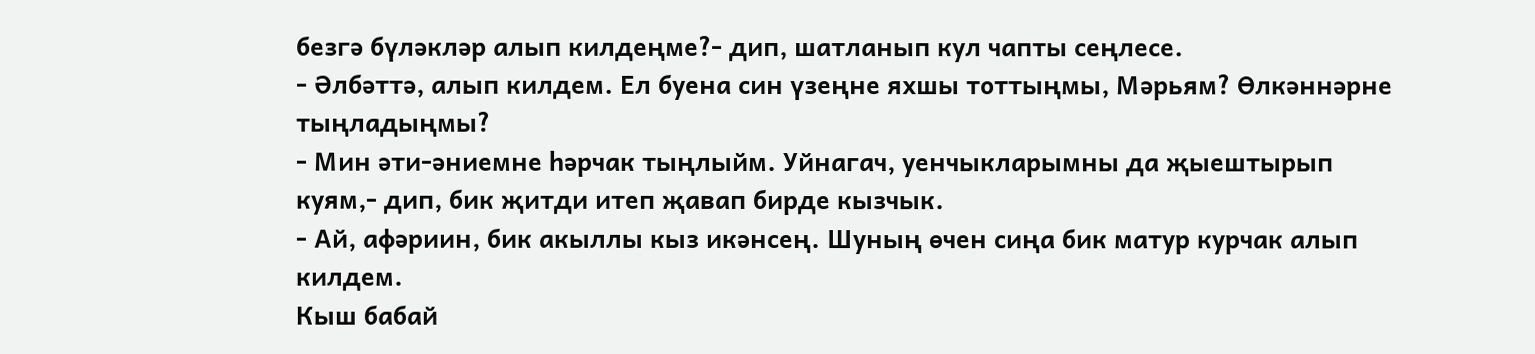безгә бүләкләр алып килдеңме?- дип, шатланып кул чапты сеңлесе.
- Әлбәттә, алып килдем. Ел буена син үзеңне яхшы тоттыңмы, Мәрьям? Өлкәннәрне тыңладыңмы?
- Мин әти-әниемне һәрчак тыңлыйм. Уйнагач, уенчыкларымны да җыештырып куям,- дип, бик җитди итеп җавап бирде кызчык.
- Ай, афәриин, бик акыллы кыз икәнсең. Шуның өчен сиңа бик матур курчак алып килдем.
Кыш бабай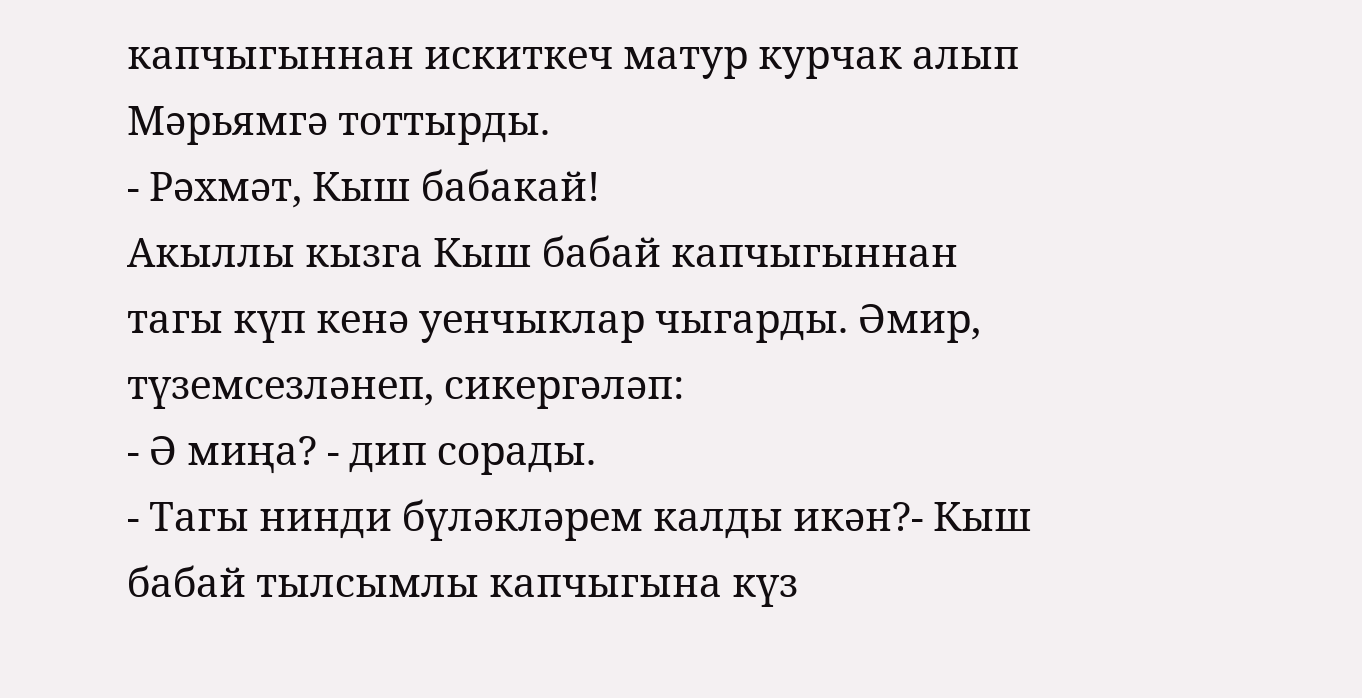капчыгыннан искиткеч матур курчак алып Мәрьямгә тоттырды.
- Рәхмәт, Кыш бабакай!
Акыллы кызга Кыш бабай капчыгыннан тагы күп кенә уенчыклар чыгарды. Әмир, түземсезләнеп, сикергәләп:
- Ә миңа? - дип сорады.
- Тагы нинди бүләкләрем калды икән?- Кыш бабай тылсымлы капчыгына күз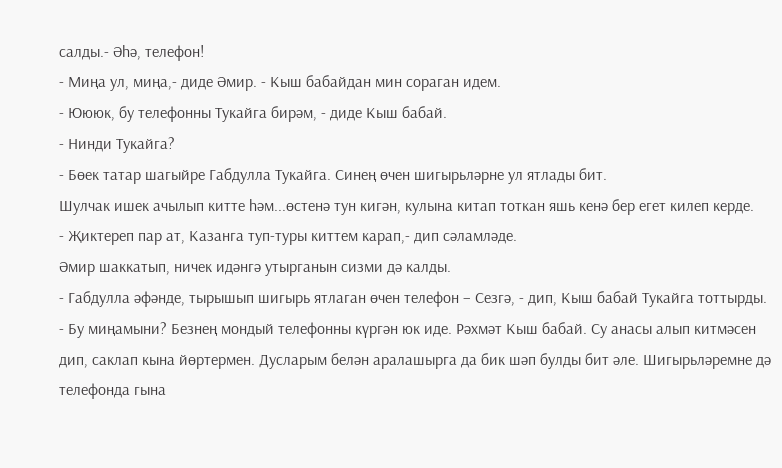салды.- Әһә, телефон!
- Миңа ул, миңа,- диде Әмир. - Кыш бабайдан мин сораган идем.
- Юююк, бу телефонны Тукайга бирәм, - диде Кыш бабай.
- Нинди Тукайга?
- Бөек татар шагыйре Габдулла Тукайга. Синең өчен шигырьләрне ул ятлады бит.
Шулчак ишек ачылып китте һәм...өстенә тун кигән, кулына китап тоткан яшь кенә бер егет килеп керде.
- Җиктереп пар ат, Казанга туп-туры киттем карап,- дип сәламләде.
Әмир шаккатып, ничек идәнгә утырганын сизми дә калды.
- Габдулла әфәнде, тырышып шигырь ятлаган өчен телефон – Сезгә, - дип, Кыш бабай Тукайга тоттырды.
- Бу миңамыни? Безнең мондый телефонны күргән юк иде. Рәхмәт Кыш бабай. Су анасы алып китмәсен дип, саклап кына йөртермен. Дусларым белән аралашырга да бик шәп булды бит әле. Шигырьләремне дә телефонда гына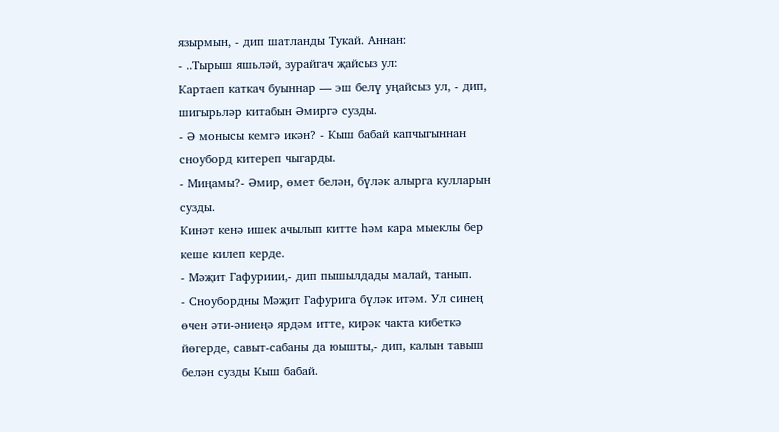язырмын, - дип шатланды Тукай. Аннан:
- ..Тырыш яшьләй, зурайгач җайсыз ул:
Картаеп каткач буыннар — эш белү уңайсыз ул, - дип, шигырьләр китабын Әмиргә сузды.
- Ә монысы кемгә икән? - Кыш бабай капчыгыннан сноуборд китереп чыгарды.
- Миңамы?- Әмир, өмет белән, бүләк алырга кулларын сузды.
Кинәт кенә ишек ачылып китте һәм кара мыеклы бер кеше килеп керде.
- Мәҗит Гафуриии,- дип пышылдады малай, танып.
- Сноубордны Мәҗит Гафурига бүләк итәм. Ул синең өчен әти-әниеңә ярдәм итте, кирәк чакта кибеткә йөгерде, савыт-сабаны да юышты,- дип, калын тавыш белән сузды Кыш бабай.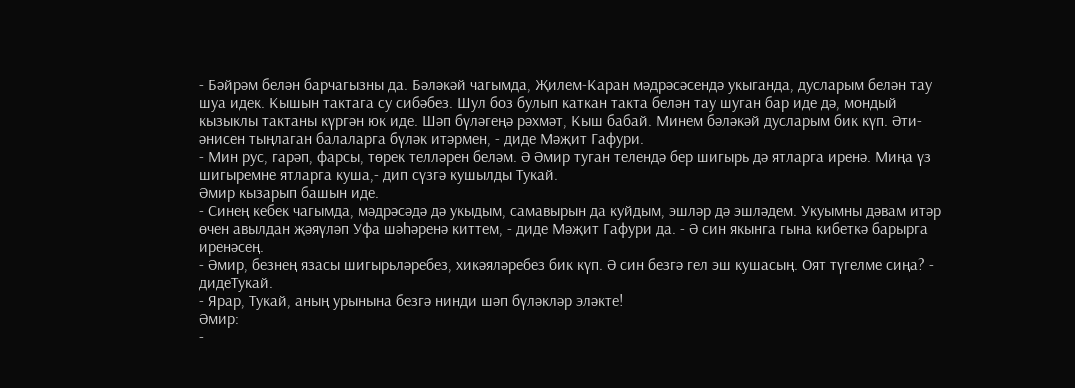- Бәйрәм белән барчагызны да. Бәләкәй чагымда, Җилем-Каран мәдрәсәсендә укыганда, дусларым белән тау шуа идек. Кышын тактага су сибәбез. Шул боз булып каткан такта белән тау шуган бар иде дә, мондый кызыклы тактаны күргән юк иде. Шәп бүләгеңә рәхмәт, Кыш бабай. Минем бәләкәй дусларым бик күп. Әти-әнисен тыңлаган балаларга бүләк итәрмен, - диде Мәҗит Гафури.
- Мин рус, гарәп, фарсы, төрек телләрен беләм. Ә Әмир туган телендә бер шигырь дә ятларга иренә. Миңа үз шигыремне ятларга куша,- дип сүзгә кушылды Тукай.
Әмир кызарып башын иде.
- Синең кебек чагымда, мәдрәсәдә дә укыдым, самавырын да куйдым, эшләр дә эшләдем. Укуымны дәвам итәр өчен авылдан җәяүләп Уфа шәһәренә киттем, - диде Мәҗит Гафури да. - Ә син якынга гына кибеткә барырга иренәсең.
- Әмир, безнең язасы шигырьләребез, хикәяләребез бик күп. Ә син безгә гел эш кушасың. Оят түгелме сиңа? - дидеТукай.
- Ярар, Тукай, аның урынына безгә нинди шәп бүләкләр эләкте!
Әмир:
-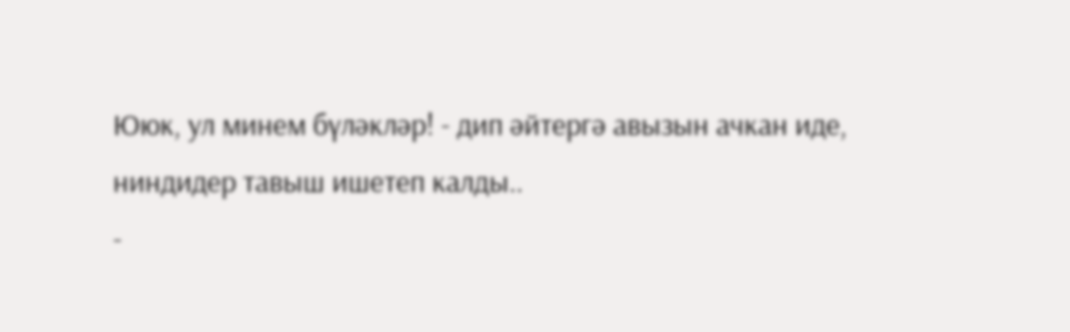Ююк, ул минем бүләкләр! - дип әйтергә авызын ачкан иде, ниндидер тавыш ишетеп калды..
-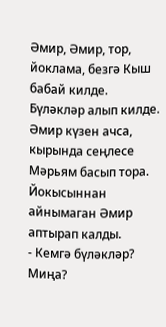Әмир, Әмир, тор, йоклама, безгә Кыш бабай килде. Бүләкләр алып килде.
Әмир күзен ачса, кырында сеңлесе Мәрьям басып тора.
Йокысыннан айнымаган Әмир аптырап калды.
- Кемгә бүләкләр? Миңа?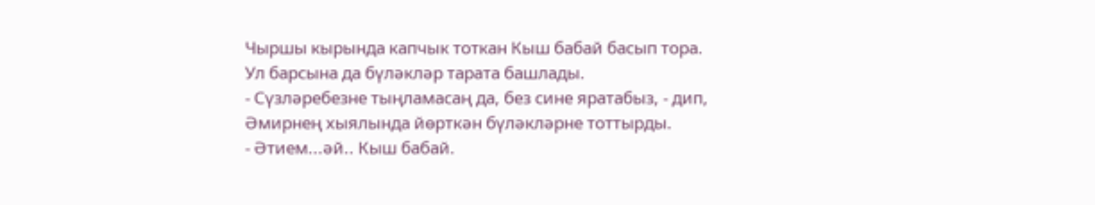Чыршы кырында капчык тоткан Кыш бабай басып тора. Ул барсына да бүләкләр тарата башлады.
- Сүзләребезне тыңламасаң да, без сине яратабыз, - дип, Әмирнең хыялында йөрткән бүләкләрне тоттырды.
- Әтием...әй.. Кыш бабай.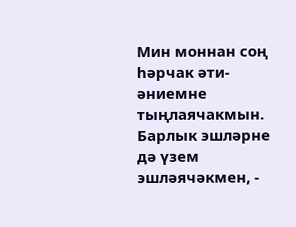Мин моннан соң һәрчак әти-әниемне тыңлаячакмын. Барлык эшләрне дә үзем эшләячәкмен, -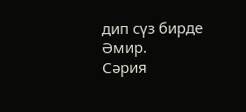дип сүз бирде Әмир.
Сәрия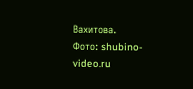Вахитова.
Фото: shubino-video.ru